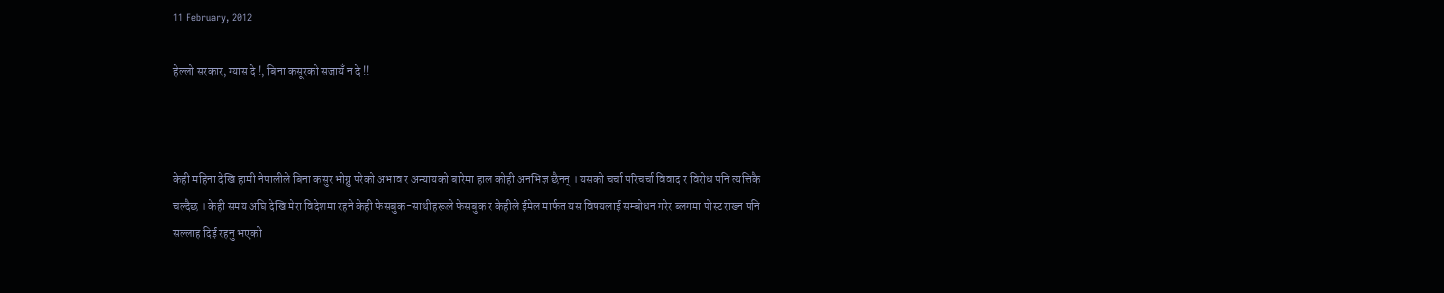11 February, 2012

हेल्लो सरकार, ग्यास दे !, बिना कसूरको सजायँ न दे !!



केही महिना देखि हामी नेपालीले बिना कसुर भोग्नु परेको अभाव र अन्यायको बारेमा हाल कोही अनभिज्ञ छैनन् । यसको चर्चा परिचर्चा विवाद र विरोध पनि त्यत्तिकै चल्दैछ । केही समय अघि देखि मेरा विदेशमा रहने केही फेसबुक-साथीहरूले फेसबुक र केहीले ईमेल मार्फत यस विषयलाई सम्बोधन गरेर ब्लगमा पोस्ट राख्न पनि सल्लाह दिई रहनु भएको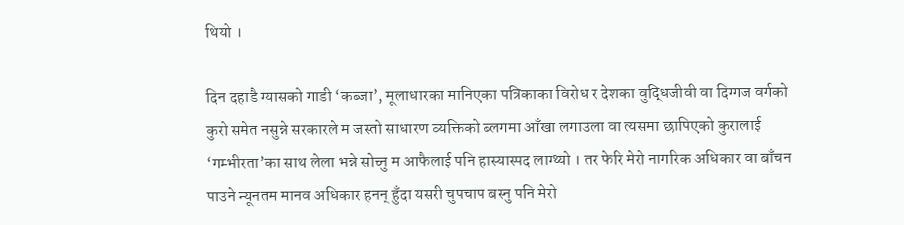थियो ।

दिन दहाडै ग्यासको गाडी ‘कब्जा’, मूलाधारका मानिएका पत्रिकाका विरोध र देशका वुद्धिजीवी वा दिग्गज वर्गको कुरो समेत नसुन्ने सरकारले म जस्तो साधारण व्यक्तिको ब्लगमा आँखा लगाउला वा त्यसमा छापिएको कुरालाई ‘गम्भीरता’का साथ लेला भन्ने सोच्नु म आफैलाई पनि हास्यास्पद लाग्थ्यो । तर फेरि मेरो नागरिक अधिकार वा बाँचन पाउने न्यूनतम मानव अधिकार हनन् हुँदा यसरी चुपचाप बस्नु पनि मेरो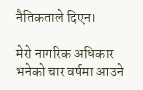नैतिकताले दिएन।

मेरो नागरिक अधिकार भनेको चार वर्षमा आउने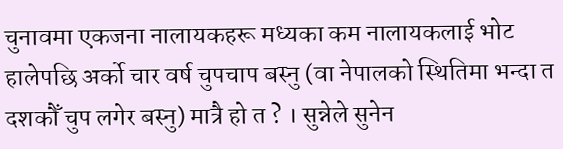चुनावमा एकजना नालायकहरू मध्यका कम नालायकलाई भोट हालेपछि अर्को चार वर्ष चुपचाप बस्नु (वा नेपालको स्थितिमा भन्दा त दशकौँ चुप लगेर बस्नु) मात्रै हो त ? । सुन्नेले सुनेन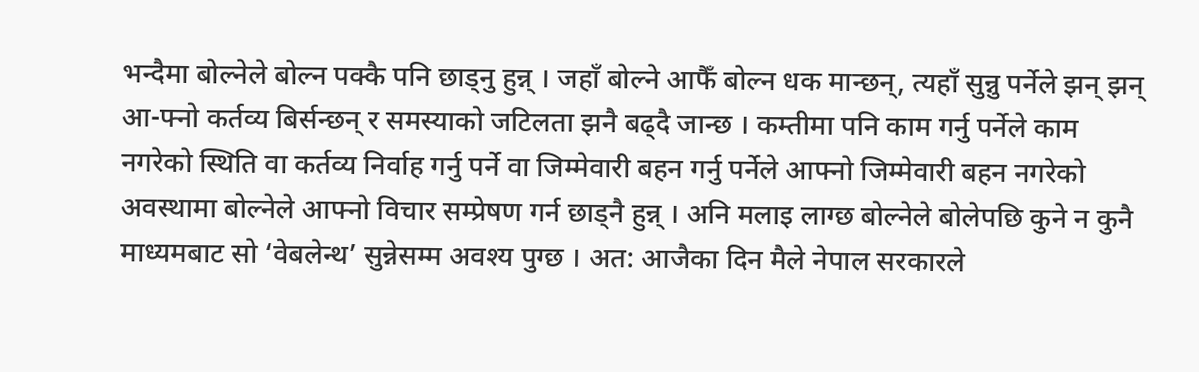भन्दैमा बोल्नेले बोल्न पक्कै पनि छाड्नु हुन्न् । जहाँ बोल्ने आफैँ बोल्न धक मान्छन्, त्यहाँ सुन्नु पर्नेले झन् झन् आ-फ्नो कर्तव्य बिर्सन्छन् र समस्याको जटिलता झनै बढ्दै जान्छ । कम्तीमा पनि काम गर्नु पर्नेले काम नगरेको स्थिति वा कर्तव्य निर्वाह गर्नु पर्ने वा जिम्मेवारी ‍बहन गर्नु पर्नेले आफ्नो जिम्मेवारी बहन नगरेको अवस्थामा बोल्नेले आफ्नो विचार सम्प्रेषण गर्न छाड्नै हुन्न् । अनि मलाइ लाग्छ बोल्नेले बोलेपछि कुने न कुनै माध्यमबाट सो ‘वेबलेन्थ’ सुन्नेसम्म अवश्य पुग्छ । अत: आजैका दिन मैले नेपाल सरकारले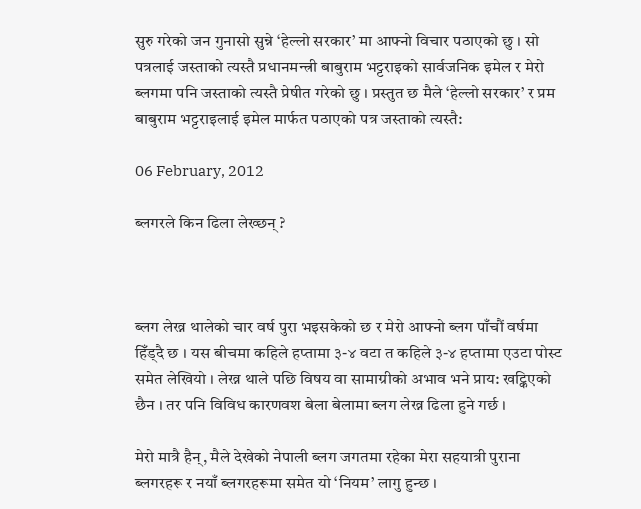सुरु गरेको जन गुनासो सुन्ने ‘हेल्लो सरकार’ मा आफ्नो विचार पठाएको छु । सो पत्रलाई जस्ताको त्यस्तै प्रधानमन्त्री बाबुराम भट्टराइको सार्वजनिक इमेल र मेरो ब्लगमा पनि जस्ताको त्यस्तै प्रेषीत गरेको छु । प्रस्तुत छ मैले ‘हेल्लो सरकार’ र प्रम बाबुराम भट्टराइलाई इमेल मार्फत पठाएको पत्र जस्ताको त्यस्तै:

06 February, 2012

ब्लगरले किन ढिला लेख्छन् ?



ब्लग लेख्न थालेको चार वर्ष पुरा भइसकेको छ र मेरो आफ्नो ब्लग पाँचौं वर्षमा हिँड्दै छ । यस बीचमा कहिले हप्तामा ३-४ वटा त कहिले ३-४ हप्तामा एउटा पोस्ट समेत लेखियो । लेख्न थाले पछि विषय वा सामाग्रीको अभाव भने प्राय: खट्किएको छैन । तर पनि विविध कारणवश बेला बेलामा ब्लग लेख्न ढिला हुने गर्छ ।

मेरो मात्रै हैन्, मैले देखेको नेपाली ब्लग जगतमा रहेका मेरा सहयात्री पुराना ब्लगरहरू र नयाँ ब्लगरहरूमा समेत यो ‘नियम’ लागु हुन्छ ।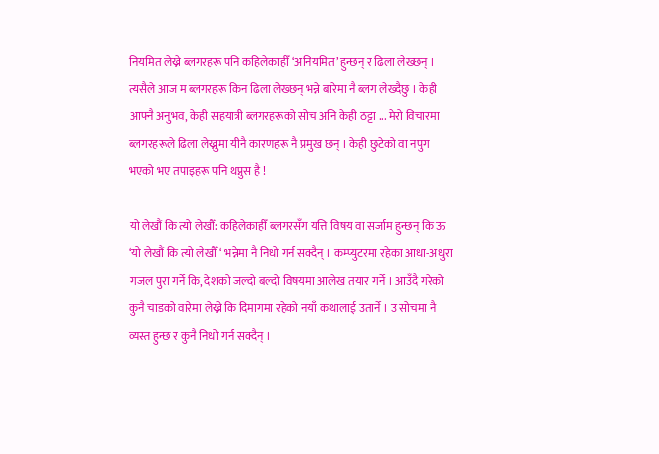नियमित लेख्ने ब्लगरहरू पनि कहिलेकाहीँ ‘अनियमित’ हुन्छन् र ढिला लेख्छन् । त्यसैले आज म ब्लगरहरू किन ढिला लेख्छन् भन्ने बारेमा नै ब्लग लेख्दैछु । केही आफ्नै अनुभव, केही सहयात्री ब्लगरहरूको सोच अनि केही ठट्टा ... मेरो विचारमा ब्लगरहरूले ढिला लेख्नुमा यीनै कारणहरू नै प्रमुख छन् । केही छुटेको वा नपुग भएको भए तपाइहरू पनि थप्नुस है !

यो लेखौं कि त्यो लेखौँ: कहिलेकाहीँ ब्लगरसँग यत्ति विषय वा सर्जाम हुन्छन् कि ऊ ‘यो लेखौं कि त्यो लेखौँ ‘ भन्नेमा नै निधो गर्न सक्दैन् । कम्प्युटरमा रहेका आधा-अधुरा गजल पुरा गर्ने कि, देशको जल्दो बल्दो विषयमा आलेख तयार गर्ने । आउँदै गरेको कुनै चाडको वारेमा लेख्ने कि दिमागमा रहेको नयाँ कथालाई उतार्ने । उ सोचमा नै व्यस्त हुन्छ र कुनै निधो गर्न सक्दैन् ।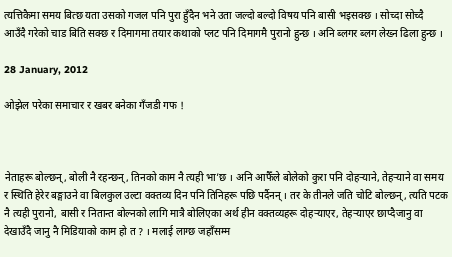त्यत्तिकैमा समय बित्छ यता उसको गजल पनि पुरा हुँदैन भने उता जल्दो बल्दो विषय पनि बासी भइसक्छ । सोच्दा सोच्दै आउँदै गरेको चाड बिति सक्छ र दिमागमा तयार कथाको प्लट पनि दिमागमै पुरानो हुन्छ । अनि ब्लगर ब्लग लेख्न ढिला हुन्छ ।

28 January, 2012

ओझेल परेका समाचार र खबर बनेका गँजडी गफ !



नेताहरू बोल्छन्, बोली नै रहन्छन्, तिनको काम नै त्यही भा’छ । अनि आफैँले बोलेको कुरा पनि दोहर्‍याने, तेहर्‍याने वा समय र स्थिति हेरेर बङ्गाउने वा बिलकुल उल्टा वक्तव्य दिन पनि तिनिहरू पछि पर्दैनन् । तर के तीनले जति चोटि बोल्छन्, त्यति पटक नै त्यही पुरानो, बासी र नितान्त बोल्नको लागि मात्रै बोलिएका अर्थ हीन वक्तव्यहरू दोहर्‍याएर, तेहर्‍याएर छाप्दैजानु वा देखाउँदै जानु नै मिडियाको काम हो त ? । मलाई लाग्छ जहाँसम्म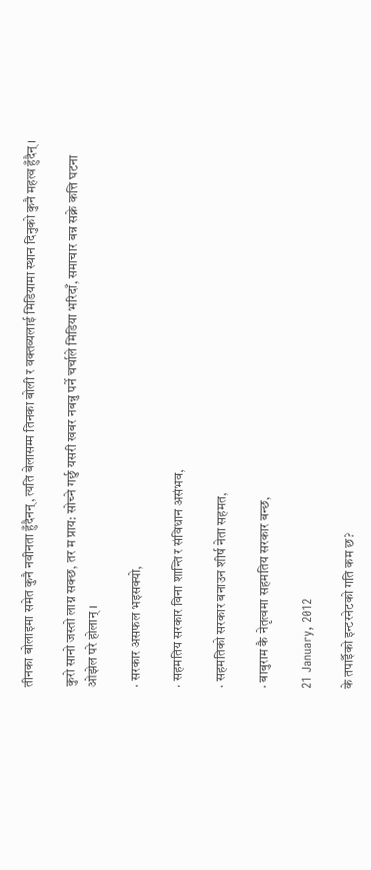तीनका बोलाइमा समेत कुनै नवीनता हुँदैनन्, त्यति बेलासम्म तिनका बोली र वक्तव्यलाई मिडियामा स्थान दिनुको कुनै महत्व हुँदैन् ।

कुरो सानो जस्तो लाग्न सक्छ, तर म प्राय: सोच्ने गर्छु यसरी खबर नबन्नु पर्ने चर्चाले मिडिया भरिदाँ, समाचार बन्न सक्ने कत्ति घटना ओझेल परे होलान् ।

· सरकार असफल भइसक्यो,

· सहमतिय सरकार विना शान्ति र संविधान असंभव,

· सहमतिको सरकार बनाउन शीर्ष नेता सहमत,

· बाबुराम कै नेतृत्वमा सहमतिय सरकार बन्छ,

21 January, 2012

के तपाईँको इन्टरनेटको गति कम छ?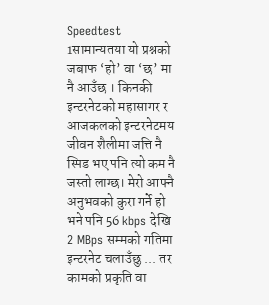Speedtest 1सामान्यतया यो प्रश्नको जबाफ ‘हो’ वा ‘छ’ मा नै आउँछ । किनकी इन्टरनेटको महासागर र आजकलको इन्टरनेटमय जीवन शैलीमा जत्ति नै स्पिड भए पनि त्यो कम नै जस्तो लाग्छ। मेरो आफ्नै अनुभवको कुरा गर्ने हो भने पनि 56 kbps देखि 2 MBps सम्मको गतिमा इन्टरनेट चलाउँछु ... तर कामको प्रकृति वा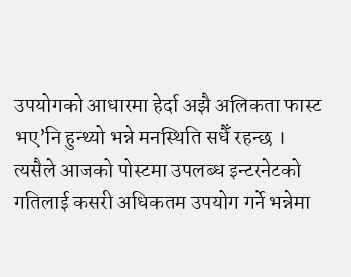उपयोगको आधारमा हेर्दा अझै अलिकता फास्ट भए’नि हुन्थ्यो भन्ने मनस्थिति सधैँ रहन्छ । त्यसैले आजको पोस्टमा उपलब्ध इन्टरनेटको गतिलाई कसरी अधिकतम उपयोग गर्ने भन्नेमा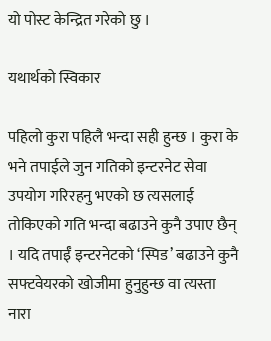यो पोस्ट केन्द्रित गरेको छु ।

यथार्थको स्विकार

पहिलो कुरा पहिलै भन्दा सही हुन्छ । कुरा के भने तपाईले जुन गतिको इन्टरनेट सेवा उपयोग गरिरहनु भएको छ त्यसलाई तोकिएको गति भन्दा बढाउने कुनै उपाए छैन् । यदि तपाईँ इन्टरनेटको ‘स्पिड’ बढाउने कुनै सफ्टवेयरको खोजीमा हुनुहुन्छ वा त्यस्ता नारा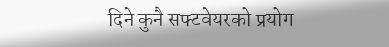दिने कुनै सफ्टवेयरको प्रयोग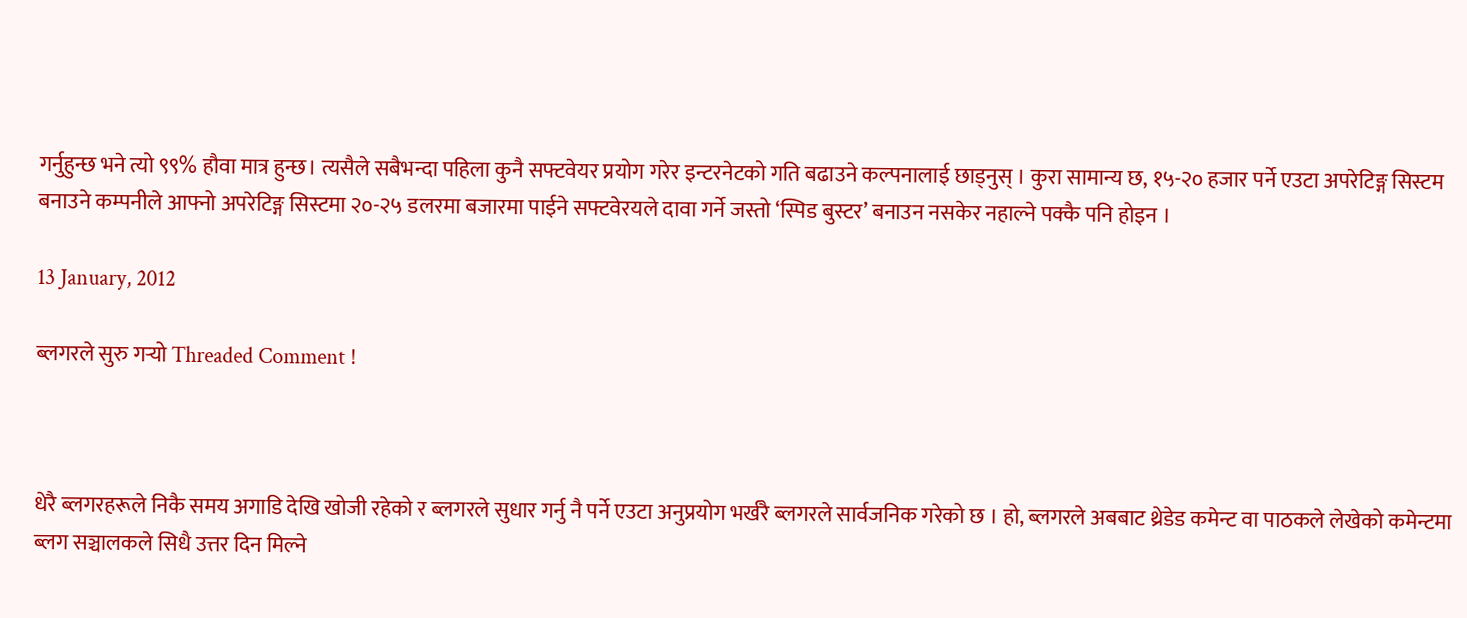गर्नुहुन्छ भने त्यो ९९% हौवा मात्र हुन्छ। त्यसैले सबैभन्दा पहिला कुनै सफ्टवेयर प्रयोग गरेर इन्टरनेटको गति बढाउने कल्पनालाई छाड्नुस् । कुरा सामान्य छ, १५-२० हजार पर्ने एउटा अपरेटिङ्ग सिस्टम बनाउने कम्पनीले आफ्नो अपरेटिङ्ग सिस्टमा २०-२५ डलरमा बजारमा पाईने सफ्टवेरयले दावा गर्ने जस्तो ‘स्पिड बुस्टर’ बनाउन नसकेर नहाल्ने पक्कै पनि होइन ।

13 January, 2012

ब्लगरले सुरु गर्‍यो Threaded Comment !



धेरै ब्लगरहरूले निकै समय अगाडि देखि खोजी रहेको र ब्लगरले सुधार गर्नु नै पर्ने एउटा अनुप्रयोग भर्खरै ब्लगरले सार्वजनिक गरेको छ । हो, ब्लगरले अबबाट थ्रेडेड कमेन्ट वा पाठकले लेखेको कमेन्टमा ब्लग सञ्चालकले सिधै उत्तर दिन मिल्ने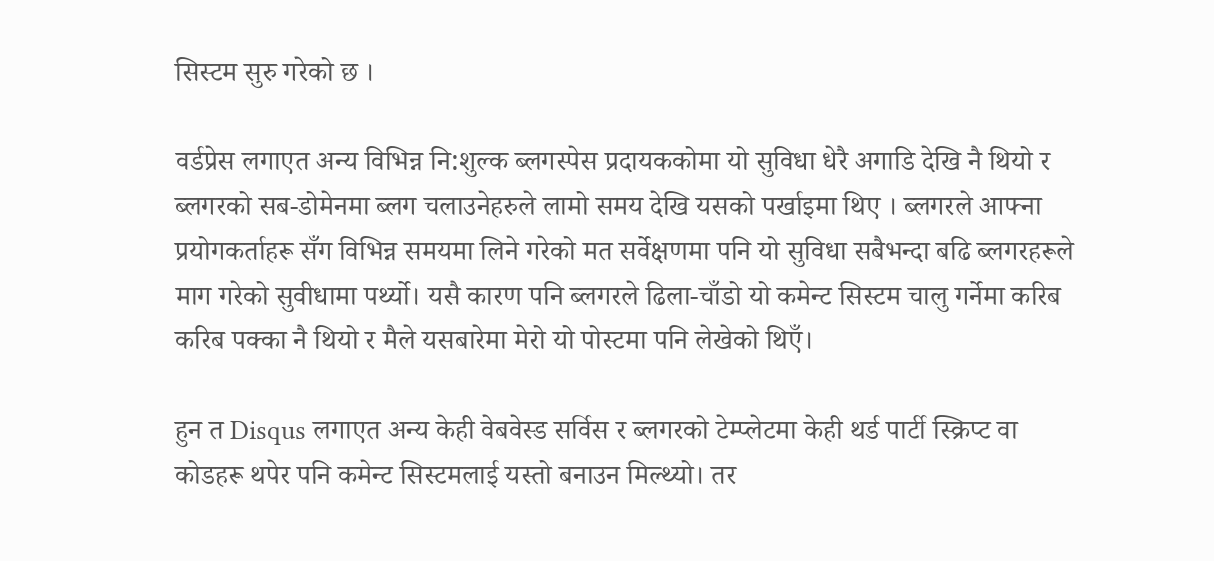सिस्टम सुरु गरेको छ ।

वर्डप्रेस लगाएत अन्य विभिन्न नि:शुल्क ब्लगस्पेस प्रदायककोमा यो सुविधा धेरै अगाडि देखि नै थियो र ब्लगरको सब-डोमेनमा ब्लग चलाउनेहरुले लामो समय देखि यसको पर्खाइमा थिए । ब्लगरले आफ्ना प्रयोगकर्ताहरू सँग विभिन्न समयमा लिने गरेको मत सर्वेक्षणमा पनि यो सुविधा सबैभन्दा बढि ब्लगरहरूले माग गरेको सुवीधामा पर्थ्यो। यसै कारण पनि ब्लगरले ढिला-चाँडो यो कमेन्ट सिस्टम चालु गर्नेमा करिब करिब पक्का नै थियो र मैले यसबारेमा मेरो यो पोस्टमा पनि लेखेको थिएँ।

हुन त Disqus लगाएत अन्य केही वेबवेस्ड सर्विस र ब्लगरको टेम्प्लेटमा केही थर्ड पार्टी स्क्रिप्ट वा कोडहरू थपेर पनि कमेन्ट सिस्टमलाई यस्तो बनाउन मिल्थ्यो। तर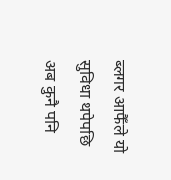ब्लगर आफैँले यो सुविधा थपेपछि अब कुनै पनि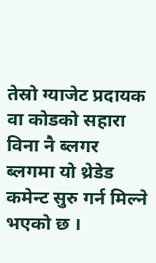तेस्रो ग्याजेट प्रदायक वा कोडको सहारा विना नै ब्लगर ब्लगमा यो थ्रेडेड कमेन्ट सुरु गर्न मिल्ने भएको छ ।